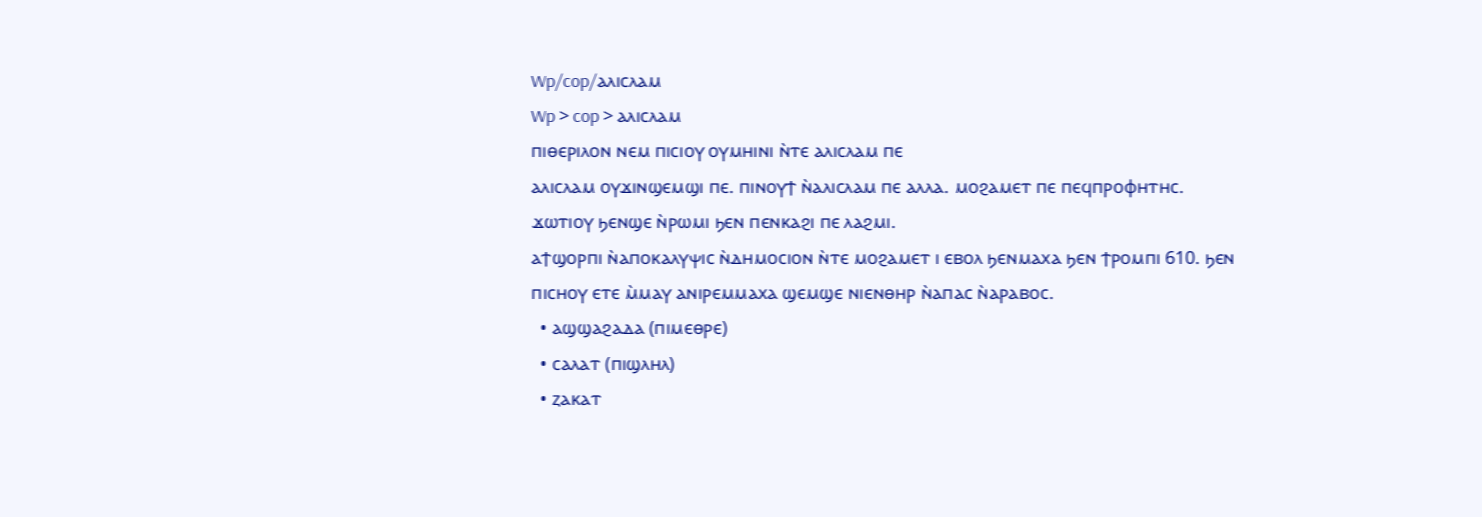Wp/cop/ⲁⲗⲓⲥⲗⲁⲙ
Wp > cop > ⲁⲗⲓⲥⲗⲁⲙ
ⲡⲓⲑⲉⲣⲓⲗⲟⲛ ⲛⲉⲙ ⲡⲓⲥⲓⲟⲩ ⲟⲩⲙⲏⲓⲛⲓ ⲛ̀ⲧⲉ ⲁⲗⲓⲥⲗⲁⲙ ⲡⲉ
ⲁⲗⲓⲥⲗⲁⲙ ⲟⲩϫⲓⲛϣⲉⲙϣⲓ ⲡⲉ. ⲡⲓⲛⲟⲩϯ ⲛ̀ⲁⲗⲓⲥⲗⲁⲙ ⲡⲉ ⲁⲗⲗⲁ. ⲙⲟϩⲁⲙⲉⲧ ⲡⲉ ⲡⲉϥⲡⲣⲟⲫⲏⲧⲏⲥ. ϫⲱⲧⲓⲟⲩ ϧⲉⲛϣⲉ ⲛ̀ⲣⲱⲙⲓ ϧⲉⲛ ⲡⲉⲛⲕⲁϩⲓ ⲡⲉ ⲗⲁϩⲙⲓ.
ⲁϯϣⲟⲣⲡⲓ ⲛ̀ⲁⲡⲟⲕⲁⲗⲩⲯⲓⲥ ⲛ̀ⲇⲏⲙⲟⲥⲓⲟⲛ ⲛ̀ⲧⲉ ⲙⲟϩⲁⲙⲉⲧ ⲓ ⲉⲃⲟⲗ ϧⲉⲛⲙⲁⲭⲁ ϧⲉⲛ ϯⲣⲟⲙⲡⲓ 610. ϧⲉⲛ ⲡⲓⲥⲏⲟⲩ ⲉⲧⲉ ⲙ̀ⲙⲁⲩ ⲁⲛⲓⲣⲉⲙⲙⲁⲭⲁ ϣⲉⲙϣⲉ ⲛⲓⲉⲛⲑⲏⲣ ⲛ̀ⲁⲡⲁⲥ ⲛ̀ⲁⲣⲁⲃⲟⲥ.
  • ⲁϣϣⲁϩⲁⲇⲁ (ⲡⲓⲙⲉⲑⲣⲉ)
  • ⲥⲁⲗⲁⲧ (ⲡⲓϣⲗⲏⲗ)
  • ⲍⲁⲕⲁⲧ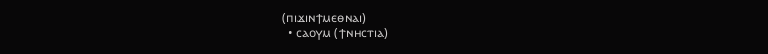(ⲡⲓϫⲓⲛϯⲙⲉⲑⲛⲁⲓ)
  • ⲥⲁⲟⲩⲙ (ϯⲛⲏⲥⲧⲓⲁ)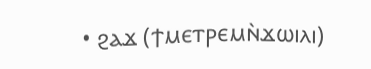• ϩⲁϫ (ϯⲙⲉⲧⲣⲉⲙⲛ̀ϫⲱⲓⲗⲓ)